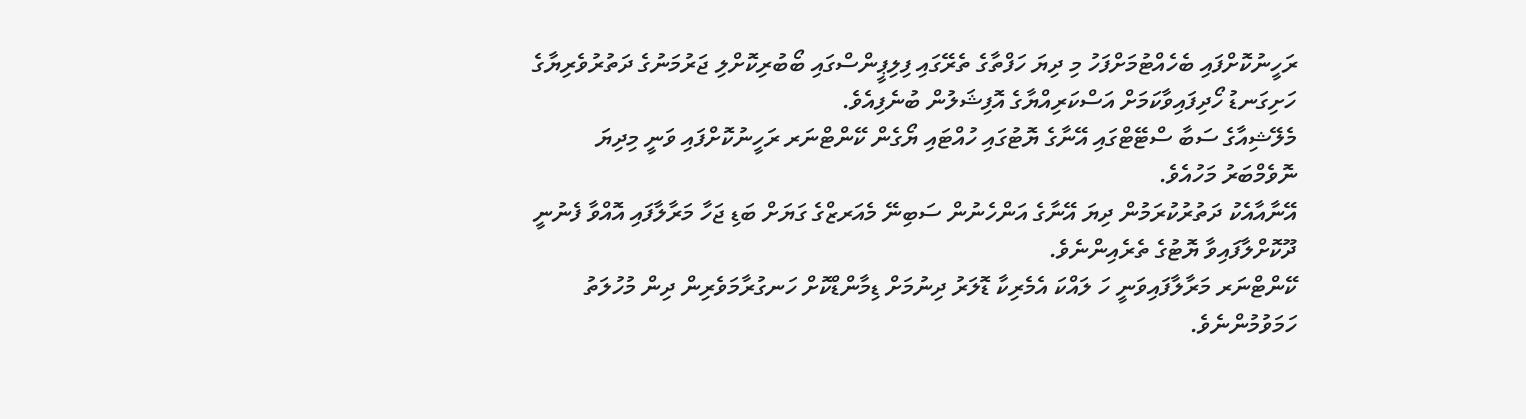ރަހީނުކޮށްފައި ބެހެއްޓުމަށްފަހު މި ދިޔަ ހަފްތާގެ ތެރޭގައި ފިލިޕީންސްގައި ބޯބުރިކޮށްލި ޖަރުމަނުގެ ދަތުރުވެރިޔާގެ ހަށިގަނޑު ހޯދިފައިވާކަމަށް އަސްކަރިއްޔާގެ އޮފިޝަލުން ބުނެފިއެވެ.
މެލޭޝިއާގެ ސަބާ ސްޓޭޓްގައި އޭނާގެ ޔޮޓުގައި ހުއްޓައި ޔޯގެން ކޭންޓްނަރ ރަހީނުކޮށްފައި ވަނީ މިދިޔަ ނޮވެމްބަރު މަހުއެވެ.
އޭނާއާއެކު ދަތުރުކުރަމުން ދިޔަ އޭނާގެ އަންހެނުން ސަބިނޭ މެއަރޒްގެ ގަޔަށް ބަޑި ޖަހާ މަރާލާފައި އޮއްވާ ފެނުނީ ދޫކޮށްލާފައިވާ ޔޮޓުގެ ތެރެއިންނެވެ.
ކޭންޓްނަރ މަރާލާފައިވަނީ ހަ ލައްކަ އެމެރިކާ ޑޮލަރު ދިނުމަށް ޑިމާންޑްކޮށް ހަނގުރާމަވެރިން ދިން މުހުލަތު ހަމަވުމުންނެވެ.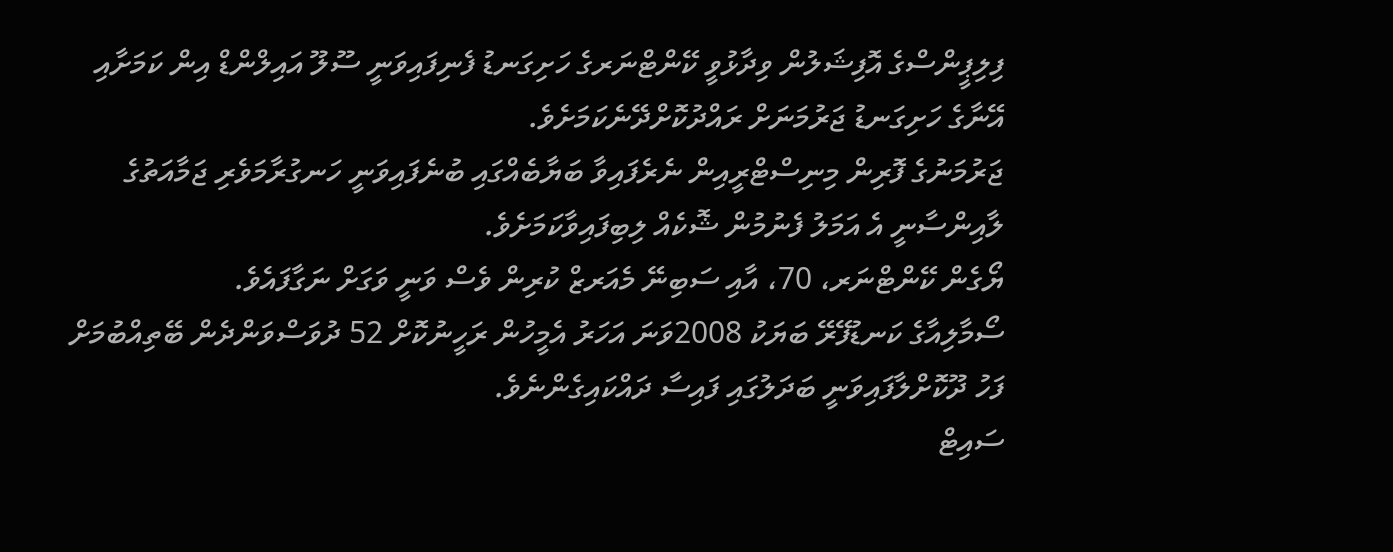ފިލިޕީންސްގެ އޮފިޝަލުން ވިދާޅުވީ ކޭންޓްނަރގެ ހަށިގަނޑު ފެނިފައިވަނީ ސޫލޫ އައިލްންޑް އިން ކަމަށާއި އޭނާގެ ހަށިގަނޑު ޖަރުމަނަށް ރައްދުކޮށްދޭނެކަމަށެވެ.
ޖަރުމަނުގެ ފޮރިން މިނިސްޓްރީއިން ނެރެފައިވާ ބަޔާބެއްގައި ބުނެފައިވަނީ ހަނގުރާމަވެރި ޖަމާއަތުގެ ލާއިންސާނީ އެ އަމަލު ފެނުމުން ޝޮކެއް ލިބިފައިވާކަމަށެވެ.
ޔޯގެން ކޭންޓްނަރ، 70، އާއި ސަބިނޭ މެއަރޒް ކުރިން ވެސް ވަނީ ވަގަށް ނަގާފައެވެ.
ސޯމާލިއާގެ ކަނޑުފޭރޭ ބަޔަކު 2008ވަނަ އަހަރު އެމީހުން ރަހީނުކޮށް 52 ދުވަސްވަންދެން ބޭތިއްބުމަށް ފަހު ދޫކޮށްލާފައިވަނީ ބަދަލުގައި ފައިސާ ދައްކައިގެންނެވެ.
ސައިޓް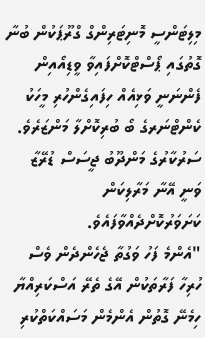މިލިޓަންސީ މޮނިޓަރިންގް ގްރޫޕަކުން ބުނާ ގޮތުގައި ޕޯސްޓްކޮށްފައިވާ ވީޑިއޯއިން ފެންނަނީ ވަޅިއެއް ހިފައިގެންހުރި މީހަކު ކެންޓްނަރގެ ބޯ ބުރިކޮށްލާ މަންޒަރެވެ.
ސަރުކާރުގެ މަންދޫބު ޖީސަސް ޑުރޭޒާ ވަނީ އޭނާ މަރާލިކަން ކަށަވަރުކޮށްދެއްވާފައެވެ.
"އެންމެ ފަހު ވަގުތާ ޖެހެންދެން ވެސް ހުރިހާ ފަރާތަކުން އޭގެ ތެރޭ އަސްކަރިއްޔާ ހިމެނޭ ގޮތުން އެންމެން މަސައްކަތްކުރި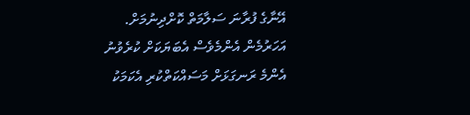އޭނާގެ ފުރާނަ ސަލާމަތް ކޮށްދިނުމަށް. އަހަރުމެން އެންމެވެސް އެބަޔަކަށް ކުރެވުނު އެންމެ ރަނގަޅަށް މަސައްކަތްކުރި އެކަމަކު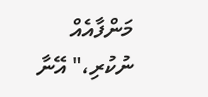މަންފާއެއް ނުކުރި،" އޭނާ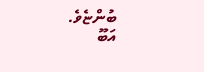ބުންޏެވެ.
އަބޫ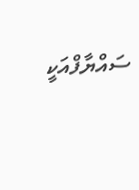ސައްޔާފްއަކީ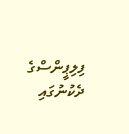ފިލިޕީންސްގެ ދެކުނުގައި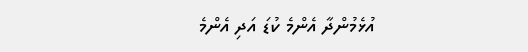އުޅެމުންދާ އެންމެ ކުޑަ އަދި އެންމެ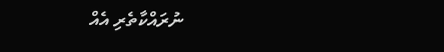ނުރައްކާތެރި އެއް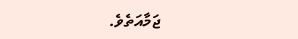ޖަމާއަތެވެ.